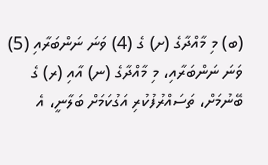(ބ) މި މާއްދާގެ (ށ) ގެ (4) ވަނަ ނަންބަރާއި (5) ވަނަ ނަންބަރާއި، މި މާއްދާގެ (ނ) އާއި (ރ) ގެ ބޭނުމަށް، ތަސައްރުފުކުރި އަގުކަމަށް ބަލާނީ، އެ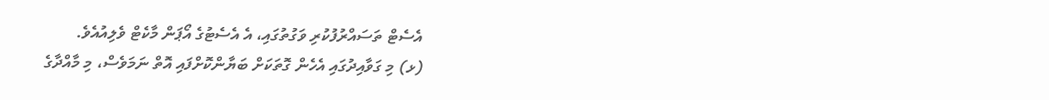އެސެޓް ތަސައްރުފުކުރި ވަގުތުގައި، އެ އެސެޓުގެ އޯޕަން މާކެޓް ވެލިއުއެވެ.
(ޅ) މި ގަވާއިދުގައި އެހެން ގޮތަކަށް ބަޔާންކޮށްފައި އޮތް ނަމަވެސް، މި މާއްދާގެ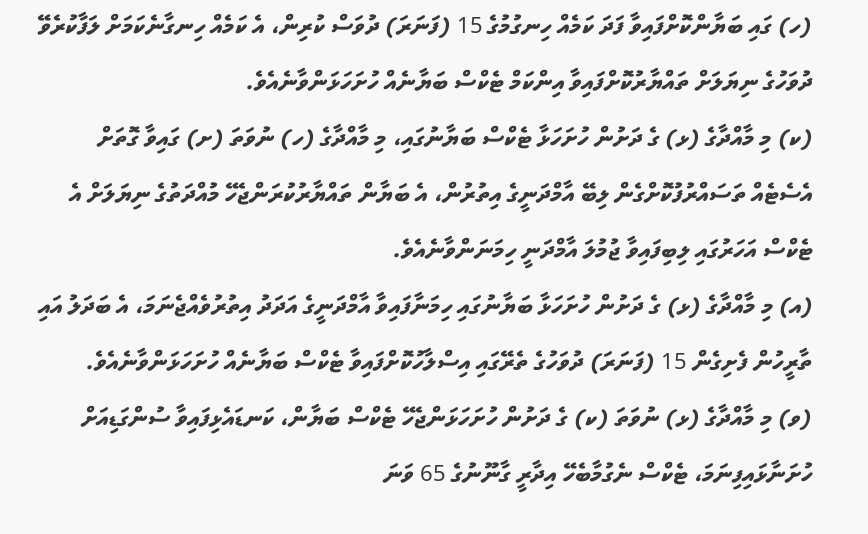(ހ) ގައި ބަޔާންކޮށްފައިވާ ފަދަ ކަމެއް ހިނގުމުގެ 15 (ފަނަރަ) ދުވަސް ކުރިން، އެ ކަމެއް ހިނގާނެކަމަށް ލަފާކުރެވޭ ދުވަހުގެ ނިޔަލަށް ތައްޔާރުކޮށްފައިވާ އިންކަމް ޓެކްސް ބަޔާނެއް ހުށަހަޅަންވާނެއެވެ.
(ކ) މި މާއްދާގެ (ޅ) ގެ ދަށުން ހުށަހަޅާ ޓެކްސް ބަޔާނުގައި، މި މާއްދާގެ (ހ) ނުވަތަ (ށ) ގައިވާ ގޮތަށް އެސެޓެއް ތަސައްރުފުކޮށްގެން ލިބޭ އާމްދަނީގެ އިތުރުން، އެ ބަޔާން ތައްޔާރުކުރަންޖެހޭ މުއްދަތުގެ ނިޔަލަށް އެ ޓެކްސް އަހަރުގައި ލިބިފައިވާ ޖުމުލަ އާމްދަނީ ހިމަނަންވާނެއެވެ.
(އ) މި މާއްދާގެ (ޅ) ގެ ދަށުން ހުށަހަޅާ ބަޔާނުގައި ހިމަނާފައިވާ އާމްދަނީގެ އަދަދު އިތުރުވެއްޖެނަމަ، އެ ބަދަލު އައި ތާރީހުން ފެށިގެން 15 (ފަނަރަ) ދުވަހުގެ ތެރޭގައި އިސްލާހުކޮށްފައިވާ ޓެކްސް ބަޔާނެއް ހުށަހަޅަންވާނެއެވެ.
(ވ) މި މާއްދާގެ (ޅ) ނުވަތަ (ކ) ގެ ދަށުން ހުށަހަޅަންޖެހޭ ޓެކްސް ބަޔާން، ކަނޑައެޅިފައިވާ ސުންގަޑިއަށް ހުށަނާޅައިފިނަމަ، ޓެކްސް ނެގުމާބެހޭ އިދާރީ ގާނޫނުގެ 65 ވަނަ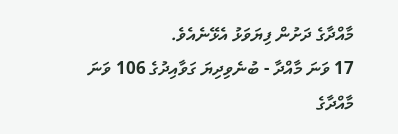މާއްދާގެ ދަށުން ފިޔަވަޅު އެޅޭނެއެވެ.
17 ވަނަ މާއްދާ - ބުނެވިދިޔަ ގަވާއިދުގެ 106 ވަނަ މާއްދާގެ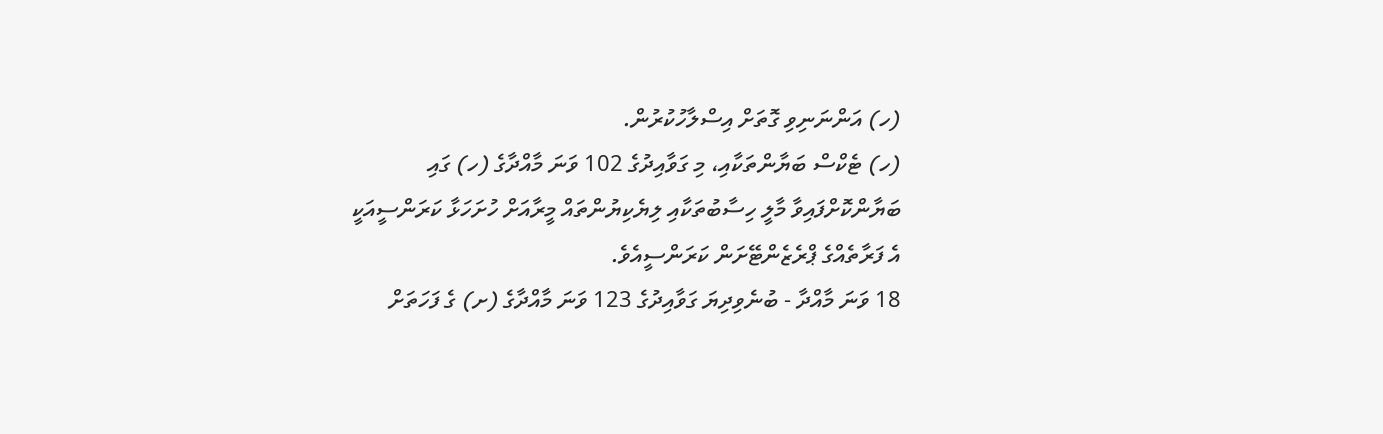(ހ) އަންނަނިވި ގޮތަށް އިސްލާހުކުރުން.
(ހ) ޓެކްސް ބަޔާންތަކާއި، މި ގަވާއިދުގެ 102 ވަނަ މާއްދާގެ (ހ) ގައި ބަޔާންކޮށްފައިވާ މާލީ ހިސާބުތަކާއި ލިޔެކިޔުންތައް މީރާއަށް ހުށަހަޅާ ކަރަންސީއަކީ އެ ފަރާތެއްގެ ޕްރެޒެންޓޭށަން ކަރަންސީއެވެ.
18 ވަނަ މާއްދާ - ބުނެވިދިޔަ ގަވާއިދުގެ 123 ވަނަ މާއްދާގެ (ށ) ގެ ފަހަތަށް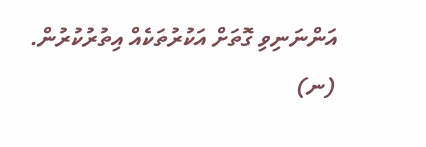އަންނަނިވި ގޮތަށް އަކުރުތަކެއް އިތުރުކުރުން.
(ނ)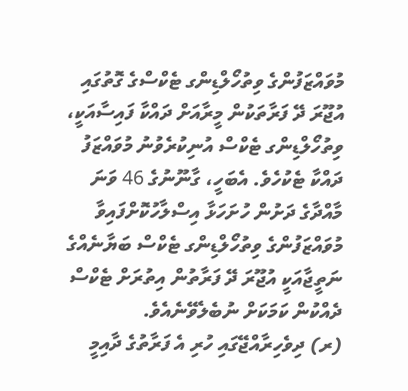މުވައްޒަފުންގެ ވިތުހޯލްޑިންގ ޓެކްސްގެ ގޮތުގައި އުޖޫރަ ދޭ ފަރާތަކުން މީރާއަށް ދައްކާ ފައިސާއަކީ، ވިތުހޯލްޑިންގ ޓެކްސް އުނިކުރެވުނު މުވައްޒަފު ދައްކާ ޓެކުހެވެ. އެބަހީ، ގާނޫނުގެ 46 ވަނަ މާއްދާގެ ދަށުން ހުށަހަޅާ އިސްލާހުކޮށްފައިވާ މުވައްޒަފުންގެ ވިތުހޯލްޑިންގ ޓެކްސް ބަޔާނެއްގެ ނަތީޖާއަކީ އުޖޫރަ ދޭ ފަރާތުން އިތުރަށް ޓެކްސް ދެއްކުން ކަމަކަށް ނުބެލެވޭނެއެވެ.
(ރ) ދިވެހިރާއްޖޭގައި ހުރި އެ ފަރާތުގެ ދާއިމީ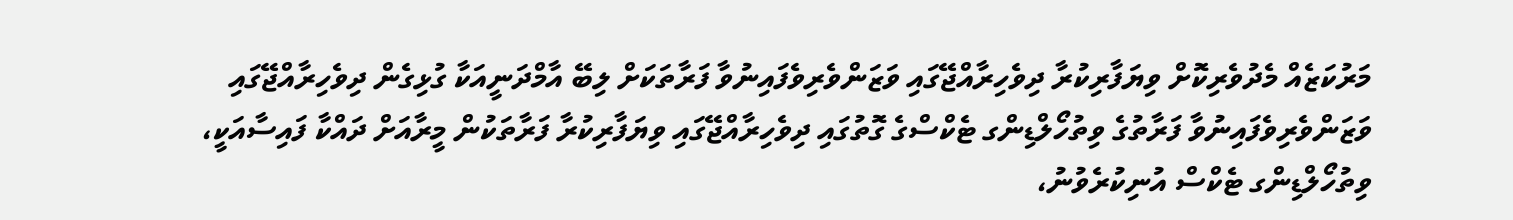މަރުކަޒެއް މެދުވެރިކޮށް ވިޔަފާރިކުރާ ދިވެހިރާއްޖޭގައި ވަޒަންވެރިވެފައިނުވާ ފަރާތަކަށް ލިބޭ އާމްދަނީއަކާ ގުޅިގެން ދިވެހިރާއްޖޭގައި ވަޒަންވެރިވެފައިނުވާ ފަރާތުގެ ވިތުހޯލްޑިންގ ޓެކްސްގެ ގޮތުގައި ދިވެހިރާއްޖޭގައި ވިޔަފާރިކުރާ ފަރާތަކުން މީރާއަށް ދައްކާ ފައިސާއަކީ، ވިތުހޯލްޑިންގ ޓެކްސް އުނިކުރެވުނު،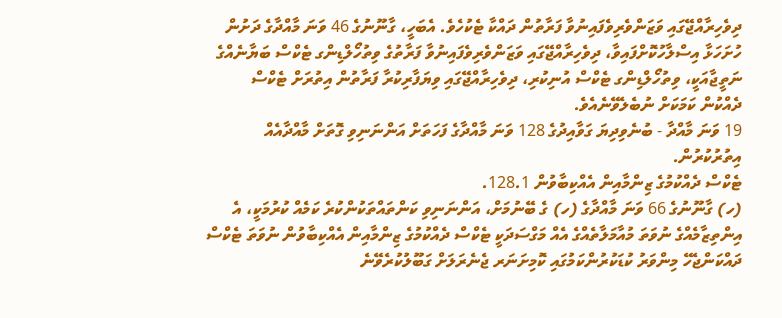ދިވެހިރާއްޖޭގައި ވަޒަންވެރިވެފައިނުވާ ފަރާތުން ދައްކާ ޓެކުހެވެ. އެބަހީ، ގާނޫނުގެ 46 ވަނަ މާއްދާގެ ދަށުން ހުށަހަޅާ އިސްލާހުކޮށްފައިވާ، ދިވެހިރާއްޖޭގައި ވަޒަންވެރިވެފައިނުވާ ފަރާތުގެ ވިތުހޯލްޑިންގ ޓެކްސް ބަޔާނެއްގެ ނަތީޖާއަކީ، ވިތުހޯލްޑިންގ ޓެކްސް އުނިކުރި، ދިވެހިރާއްޖޭގައި ވިޔަފާރިކުރާ ފަރާތުން އިތުރަށް ޓެކްސް ދެއްކުން ކަމަކަށް ނުބެލެވޭނެއެވެ.
19 ވަނަ މާއްދާ - ބުނެވިދިޔަ ގަވާއިދުގެ 128 ވަނަ މާއްދާގެ ފަހަތަށް އަންނަނިވި ގޮތަށް މާއްދާއެއް އިތުރުކުރުން.
ޓެކްސް ދެއްކުމުގެ ޒިންމާއިން އެއްކިބާވުން 128.1.
(ހ) ގާނޫނުގެ 66 ވަނަ މާއްދާގެ (ހ) ގެ ބޭނުމަށް، އަންނަނިވި ކަންތައްތަކުންކުރެ ކަމެއް ކުރުމަކީ، އެ އިންތިޒާމެއްގެ ނުވަތަ މުއާމަލާތެއްގެ އެއް މަގްސަދަކީ ޓެކްސް ދެއްކުމުގެ ޒިންމާއިން އެއްކިބާވުން ނުވަތަ ޓެކްސް ދައްކަންޖެހޭ މިންވަރު ކުޑަކުރުންކަމުގައި ކޮމިށަނަރ ޖެނެރަލަށް ގަބޫލުކުރެވޭނެ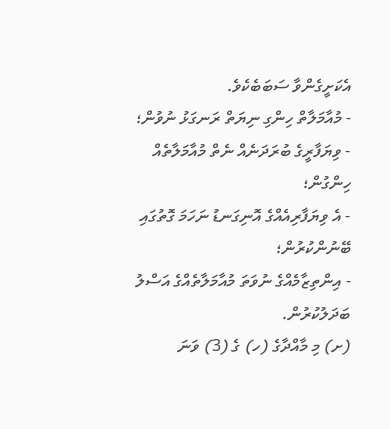އެކަށީގެންވާ ސަބަބެކެވެ.
- މުއާމަލާތް ހިންގި ނިޔަތް ރަނގަޅު ނުވުން؛
- ވިޔަފާރީގެ ބުރަދަނެއް ނެތް މުއާމަލާތެއް ހިންގުން؛
- އެ ވިޔަފާރިއެއްގެ އޮނިގަނޑު ނަހަމަ ގޮތުގައި ބޭނުންކުރުން؛
- އިންތިޒާމެއްގެ ނުވަތަ މުއާމަލާތެއްގެ އަސްލު ބަދަލުކުރުން.
(ށ) މި މާއްދާގެ (ހ) ގެ (3) ވަނަ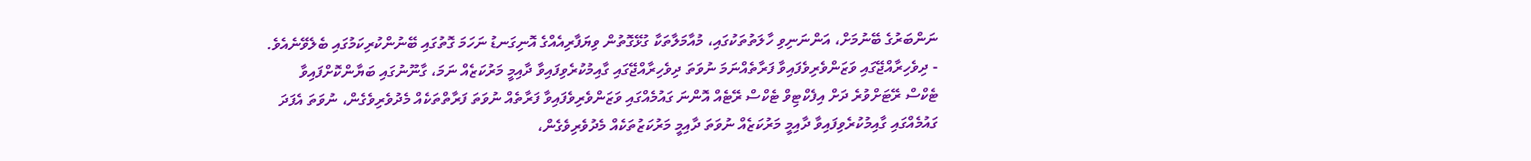ނަންބަރުގެ ބޭނުމަށް، އަންނަނިވި ހާލަތުތަކުގައި، މުއާމަލާތަކާ ގުޅޭގޮތުން ވިޔަފާރިއެއްގެ އޮނިގަނޑު ނަހަމަ ގޮތުގައި ބޭނުންކުރިކަމުގައި ބެލެވޭނެއެވެ.
- ދިވެހިރާއްޖޭގައި ވަޒަންވެރިވެފައިވާ ފަރާތެއްނަމަ ނުވަތަ ދިވެހިރާއްޖޭގައި ގާއިމުކުރެވިފައިވާ ދާއިމީ މަރުކަޒެއް ނަމަ، ގާނޫނުގައި ބަޔާންކޮށްފައިވާ ޓެކްސް ރޭޓަށްވުރެ ދަށް އިފެކްޓިވް ޓެކްސް ރޭޓެއް އޮންނަ ގައުމެއްގައި ވަޒަންވެރިވެފައިވާ ފަރާތެއް ނުވަތަ ފަރާތްތަކެއް މެދުވެރިވެގެން، ނުވަތަ އެފަދަ ގައުމެއްގައި ގާއިމުކުރެވިފައިވާ ދާއިމީ މަރުކަޒެއް ނުވަތަ ދާއިމީ މަރުކަޒުތަކެއް މެދުވެރިވެގެން،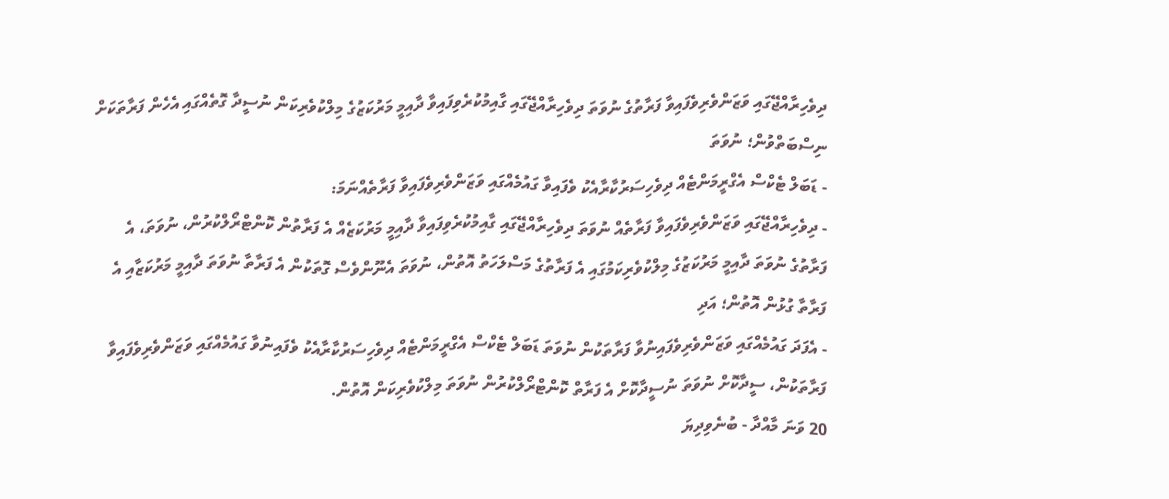ދިވެހިރާއްޖޭގައި ވަޒަންވެރިވެފައިވާ ފަރާތުގެ ނުވަތަ ދިވެހިރާއްޖޭގައި ގާއިމުކުރެވިފައިވާ ދާއިމީ މަރުކަޒުގެ މިލްކުވެރިކަން ނުސީދާ ގޮތެއްގައި އެހެން ފަރާތަކަށް ނިސްބަތްވުން؛ ނުވަތަ
- ޑަބަލް ޓެކްސް އެގްރީމަންޓެއް ދިވެހިސަރުކާރާއެކު ވެފައިވާ ގައުމެއްގައި ވަޒަންވެރިވެފައިވާ ފަރާތެއްނަމަ:
- ދިވެހިރާއްޖޭގައި ވަޒަންވެރިވެފައިވާ ފަރާތެއް ނުވަތަ ދިވެހިރާއްޖޭގައި ގާއިމުކުރެވިފައިވާ ދާއިމީ މަރުކަޒެއް އެ ފަރާތުން ކޮންޓްރޯލްކުރުން، ނުވަތަ، އެ ފަރާތުގެ ނުވަތަ ދާއިމީ މަރުކަޒުގެ މިލްކުވެރިކަމުގައި އެ ފަރާތުގެ މަސްލަހަތު އޮތުން، ނުވަތަ އެނޫންވެސް ގޮތަކުން އެ ފަރާތާ ނުވަތަ ދާއިމީ މަރުކަޒާއި އެ ފަރާތާ ގުޅުން އޮތުން؛ އަދި
- އެފަދަ ގައުމެއްގައި ވަޒަންވެރިވެފައިނުވާ ފަރާތަކުން ނުވަތަ ޑަބަލް ޓެކްސް އެގްރީމަންޓެއް ދިވެހިސަރުކާރާއެކު ވެފައިނުވާ ގައުމެއްގައި ވަޒަންވެރިވެފައިވާ ފަރާތަކުން، ސީދާކޮށް ނުވަތަ ނުސީދާކޮށް އެ ފަރާތް ކޮންޓްރޯލްކުރުން ނުވަތަ މިލްކުވެރިކަން އޮތުން.
20 ވަނަ މާއްދާ - ބުނެވިދިޔަ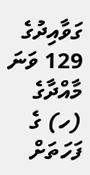ގަވާއިދުގެ 129 ވަނަ މާއްދާގެ (ހ) ގެ ފަހަތަށް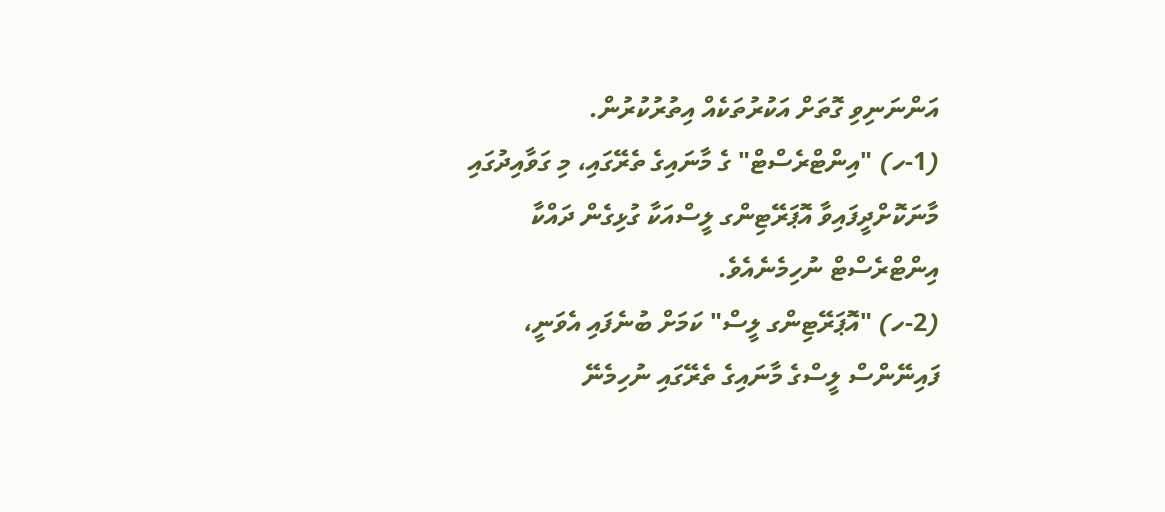އަންނަނިވި ގޮތަށް އަކުރުތަކެއް އިތުރުކުރުން.
(1-ހ) "އިންޓްރެސްޓް" ގެ މާނައިގެ ތެރޭގައި، މި ގަވާއިދުގައި މާނަކޮށްދީފައިވާ އޮޕަރޭޓިންގ ލީސްއަކާ ގުޅިގެން ދައްކާ އިންޓްރެސްޓް ނުހިމެނެއެވެ.
(2-ހ) "އޮޕަރޭޓިންގ ލީސް" ކަމަށް ބުނެފައި އެވަނީ، ފައިނޭންސް ލީސްގެ މާނައިގެ ތެރޭގައި ނުހިމެނޭ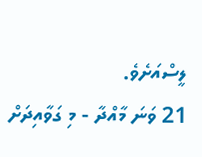ލީސްއަށެވެ.
21 ވަނަ މާއްދާ - މި ގަވާއިދަށް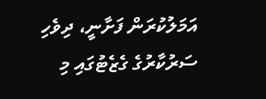އަމަލުކުރަން ފަށާނީ، ދިވެހި ސަރުކާރުގެ ގެޒެޓުގައި މި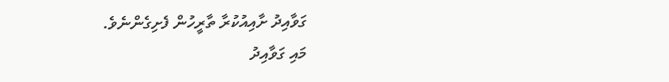ގަވާއިދު ށާއިއުކުރާ ތާރީހުން ފެށިގެންނެވެ.
މައި ގަވާއިދު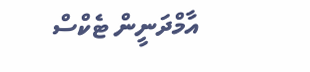އާމްދަނީން ޓެކްސް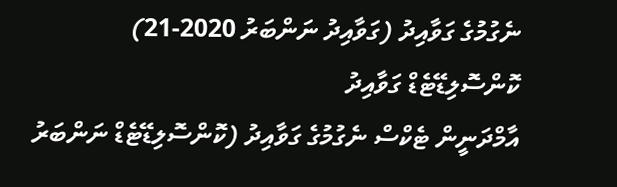ނެގުމުގެ ގަވާއިދު (ގަވާއިދު ނަންބަރު 2020-21)
ކޮންސޮލިޑޭޓެޑް ގަވާއިދު
އާމްދަނީން ޓެކްސް ނެގުމުގެ ގަވާއިދު (ކޮންސޮލިޑޭޓެޑް ނަންބަރު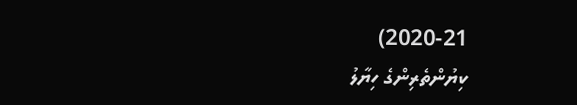2020-21)
ކިޔުންތެރިންގެ ހިޔާލު